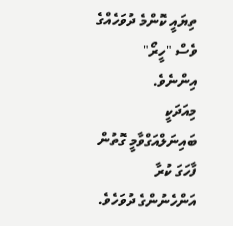ތިޔައީ ކޮންމެ ދުވަހެއްގެ ވެސް "ހީރޯ" އިންނެވެ.
މިއަދަކީ ބައިނަލްއަގްވާމީ ގޮތުން ފާހަގަ ކުރާ އަންހެނުންގެ ދުވަހެވެ.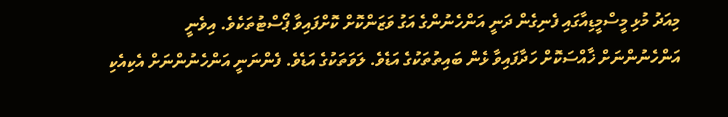މިއަދު މުޅި މީސްމީޑިއާގައި ފެނިގެން ދަނީ އަންހެނުންގެ އަގު ވަޒަންކޮށް ކޮށްފައިވާ ޕޯސްޓުތަކެވެ. އިވެނީ އަންހެނުންނަށް ޚާއްސަކޮށް ހަދާފައިވާ ޅެން ބައިތުތަކުގެ އަޑެވެ. ލަވަތަކުގެ އަޑެވެ. ފެންނަނީ އަންހެނުންނަށް އެކިއެކި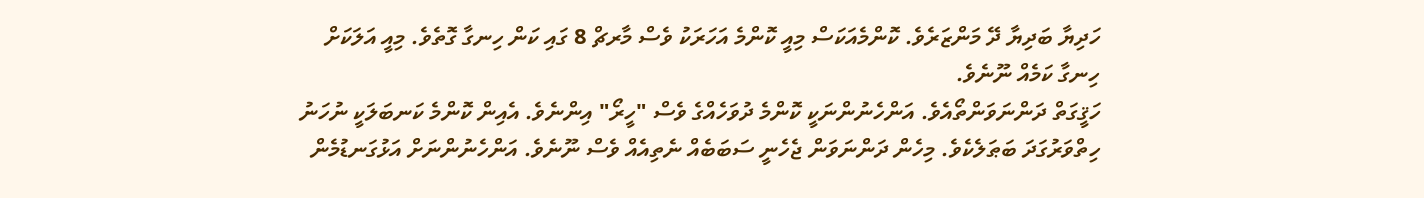ހަދިޔާ ބަދިޔާ ދޭ މަންޒަރެވެ. ކޮންމެއަކަސް މިއީ ކޮންމެ އަހަރަކު ވެސް މާރޗް 8 ގައި ކަން ހިނގާ ގޮތެވެ. މިއީ އަލަކަށް ހިނގާ ކަމެއް ނޫނެވެ.
ހަޤީގަތް ދަންނަވަންތޯއެވެ. އަންހެނުންނަކީ ކޮންމެ ދުވަހެއްގެ ވެސް "ހީރޯ" އިންނެވެ. އެއިން ކޮންމެ ކަނބަލަކީ ނުހަނު ހިތްވަރުގަދަ ބަޠަލެކެވެ. މިހެން ދަންނަވަން ޖެހެނީ ސަބަބެއް ނެތިއެއް ވެސް ނޫނެވެ. އަންހެނުންނަށް އަޅުގަނޑުމެން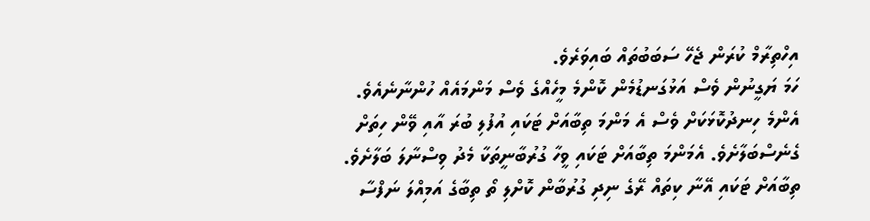އިހްތިރާމް ކުރަން ޖެހޭ ސަބަބުތައް ބައިވަރެވެ.
ހަމަ ޔަގީނުން ވެސް އަޅުގަނޑުމެން ކޮންމެ މީހެއްގެ ވެސް މަންމައެއް ހުންނާނެއެވެ. އެންމެ ހިނދުކޮޅަކަށް ވެސް އެ މަންމަ ތިބާއަށް ޓަކައި އުފުލި ބުރަ އާއި ވޭން ހިތަށް ގެނެސްބަލާށެވެ. އެމަންމަ ތިބާއަށް ޓަކައި ވީހާ ގުރުބާނީތަކާ މެދު ވިސްނާލަ ބަލާށެވެ. ތިބާއަށް ޓަކައި އޭނާ ކިތައް ރޭގެ ނިދި ގުރުބާން ކޮށްލި ތޯ ތިބާގެ އަމިއްލަ ނަފްސާ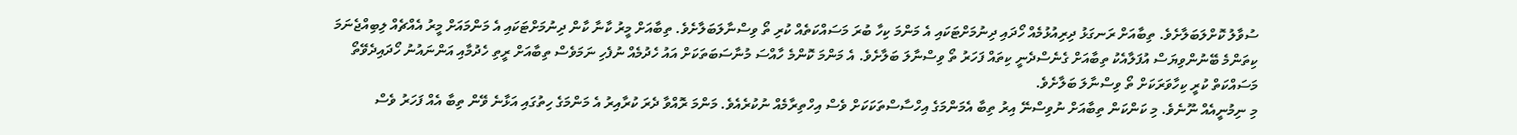ސުވާލު ކޮށްލަބަލާށެވެ. ތިބާއަށް ރަނގަޅު ދިރިއުޅުމެއް ހޯދައި ދިނުމަށްޓަކައި އެ މަންމަ ކިހާ ބުރަ މަސައްކަތެއް ކުރި ތޯ ވިސްނާލަބަލާށެވެ. ތިބާއަށް މީރު ކާނާ ކާން ދިނުމަށްޓަކައި އެ މަންމައަށް މީރު އެއްޗެއް ލިބިއްޖެނަމަ ކިތަންމެ ބޭނުންވިޔަސް އުފަލާއެކު ތިބާއަށް ގެނެސްދެނީ ކިތައް ފަހަރު ތޯ ވިސްނާލަ ބަލާށެވެ. އެ މަންމަ ކޮންމެ ހާއްސަ މުނާސަބަތަކަށް އައު ހެދުމެއް ނުފެހި ނަމަވެސް ތިބާއަށް ރީތި ހެދުމާއި އަންނައުނު ހޯދައިދެވޭތޯ މަސައްކަތް ކުރީ ކިހާވަރަކަށް ތޯ ވިސްނާލަ ބަލާށެވެ.
މި ނިމުނީއެއް ނޫނެވެ. މި ކަންކަން ތިބާއަށް ނުވިސްނޭ އިރު ތިބާ އެމަންމަގެ އިހްސާސްތަކަކަށް ވެސް އިހްތިރާމެއް ނުކުރެއެވެ. މަންމަ ރޮއްވާ ދެރަ ކުރާއިރު އެ މަންމަގެ ހިތުގައި އަޅާނެ ވޭން ތިބާ އެއް ފަހަރު ވެސް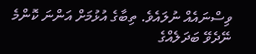ވިސްނައެއް ނުލައެވެ. ތިބާގެ އުޅުމަށް އަންނަ ކޮންމެ ނޭދެވޭ ބަދަލެއްގެ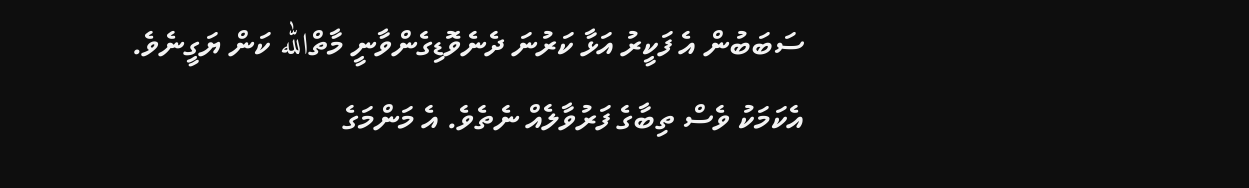ސަބަބުން އެ ފަކީރު އަޅާ ކަރުނަ ދެނެވޮޑިގެންވާނީ މާތްالله ކަން ޔަގީނެވެ. އެކަމަކު ވެސް ތިބާގެ ފަރުވާލެއް ނެތެވެ. އެ މަންމަގެ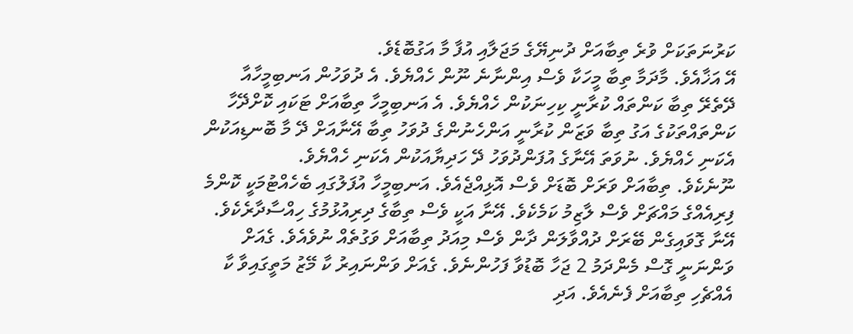ކަރުނަތަކަށް ވުރެ ތިބާއަށް ދުނިޔޭގެ މަޖަލާއި އުފާ މާ އަގުބޮޑެވެ.
އޭ އަޚާއެވެ. މާދަމާ ތިބާ މީހަކާ ވެސް އިންނާނެ ނޫން ހެއްޔެވެ. އެ ދުވަހުން އަނބިމީހާއާ ދޭތެރޭ ތިބާ ކަންތައް ކުރާނީ ކިހިނަކުން ހެއްޔެވެ. އެ އަނބިމީހާ ތިބާއަށް ޓަކައި ކޮށްދޭހާ ކަންތައްތަކުގެ އަގު ތިބާ ވަޒަން ކުރާނީ އަންހެނުންގެ ދުވަހު ތިބާ އޭނާއަށް ދޭ މާ ބޮނޑިއަކުން އެކަނި ހެއްޔެވެ. ނުވަތަ އޭނާގެ އުފަންދުވަހު ދޭ ހަދިޔާއަކުން އެކަނި ހެއްޔެވެ.
ނޫނެކެވެ. ތިބާއަށް ވަރަށް ބޮޑަށް ވެސް އޮޅިއްޖެއެވެ. އަނބިމީހާ އުފަލުގައި ބެހެއްޓުމަކީ ކޮންމެ ފިރިއެއްގެ މައްޗަށް ވެސް ލާޒިމު ކަމެކެވެ. އޭނާ އަކީ ވެސް ތިބާގެ ދިރިއުޅުމުގެ ހިއްސާދާރެކެވެ. އޭނާ ގޮވައިގެން ބޭރަށް ދުއްވާލަން ދާން ވެސް މިއަދު ތިބާއަށް ވަގުތެއް ނުވެއެވެ. ގެއަށް ވަންނަނީ ގޮސް މެންދަމު 2 ޖަހާ ބޮޑުވާ ފަހުންނެވެ. ގެއަށް ވަންނައިރު ކާ މޭޒު މަތީގައިވާ ކާ އެއްޗެހި ތިބާއަށް ފެނެއެވެ. އަދި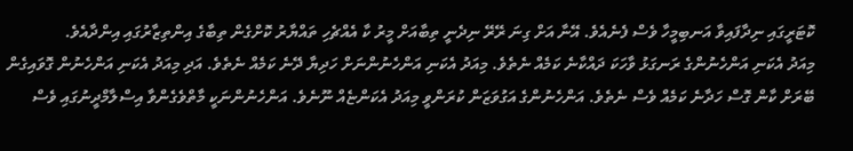ކޮޓަރީގައި ނިދާފައިވާ އަނބިމީހާ ވެސް ފެނެއެވެ. އޭނާ އަށް ގިނަ ރޭރޭ ނިދެނީ ތިބާއަށް މީރު ކާ އެއްޗެހި ތައްޔާރު ކޮށްގެން ތިބާގެ އިންތިޒާރުގައި އިންދާއެވެ.
މިއަދު އެކަނި އަންހެނުންގެ ރަނގަޅު ވާހަކަ ދައްކާނެ ކަމެއް ނެތެވެ. މިއަދު އެކަނި އަންހެނުންނަށް ހަދިޔާ ދޭނެ ކަމެއް ނެތެވެ. އަދި މިއަދު އެކަނި އަންހެނުން ގޮވައިގެން ބޭރަށް ކާން ގޮސް ހަދާނެ ކަމެއް ވެސް ނެތެވެ. އަންހެނުންގެ އަގުވަޒަން ކުރަންވީ މިއަދު އެކަންޏެއް ނޫނެވެ. އަންހެނުންނަކީ މާތްވެގެންވާ އިސްލާމްދީނުގައި ވެސް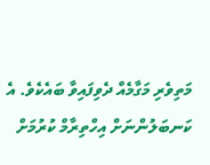މަތިވެރި މަގާމެއް ދެވިފައިވާ ބައެކެވެ. އެ ކަނބަލުންނަށް އިހްތިރާމް ކުރުމަށް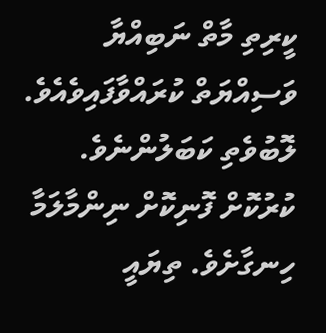ކީރިތި މާތް ނަބިއްޔާ ވަސިއްޔަތް ކުރައްވާފައިވެއެވެ.
ލޮބުވެތި ކަބަލުންނެވެ. ކުރުކޮށް ފޮނިކޮށް ނިންމާލަމާ ހިނގާށެވެ. ތިޔައީ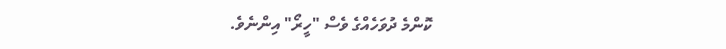ކޮންމެ ދުވަހެއްގެ ވެސް "ހީރޯ" އިންނެވެ.